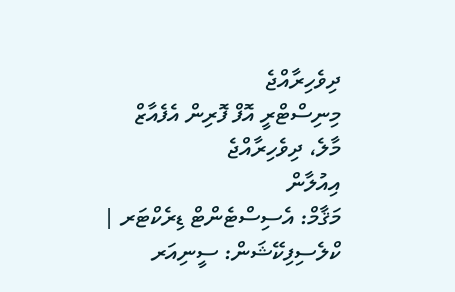ދިވެހިރާއްޖެ
މިނިސްޓްރީ އޮފް ފޮރިން އެފެއާޒް
މާލެ، ދިވެހިރާއްޖެ
އިއުލާން
މަޤާމް: އެސިސްޓެންޓް ޑިރެކްޓަރ |
ކްލެސިފިކޭޝަން: ސީނިއަރ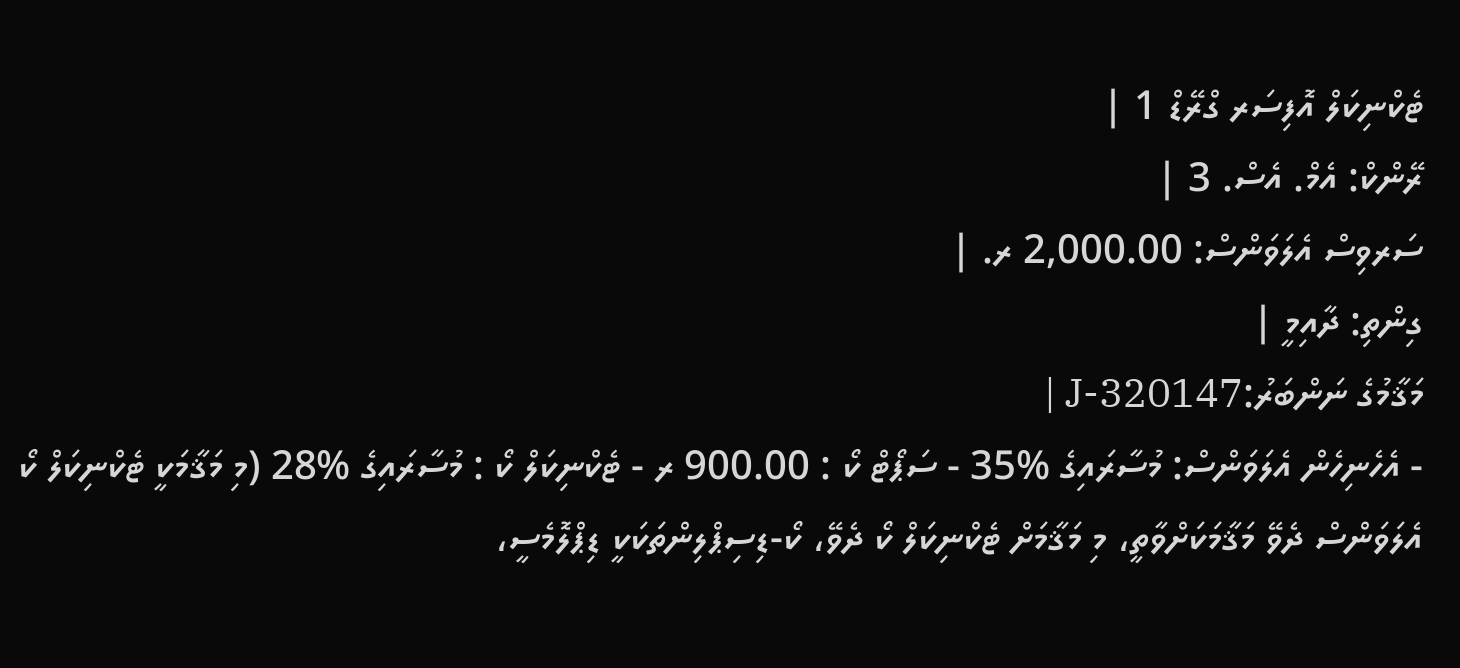ޓެކްނިކަލް އޮފިސަރ ގްރޭޑް 1 |
ރޭންކް: އެމް. އެސް. 3 |
ސަރވިސް އެލަވަންސް: 2,000.00 ރ. |
ގިންތި: ދާއިމީ |
މަޤާމުގެ ނަންބަރު:J-320147 |
- އެހެނިހެން އެލަވަންސް: މުސާރައިގެ %35 - ސަޕޯޓް ކޯ : 900.00 ރ - ޓެކްނިކަލް ކޯ : މުސާރައިގެ %28 (މި މަޤާމަކީ ޓެކްނިކަލް ކޯ އެލަވަންސް ދެވޭ މަޤާމަކަށްވާތީ، މި މަޤާމަށް ޓެކްނިކަލް ކޯ ދެވޭ، ކޯ-ޑިސިޕްލިންތަކަކީ ޑިޕްލޮމެސީ،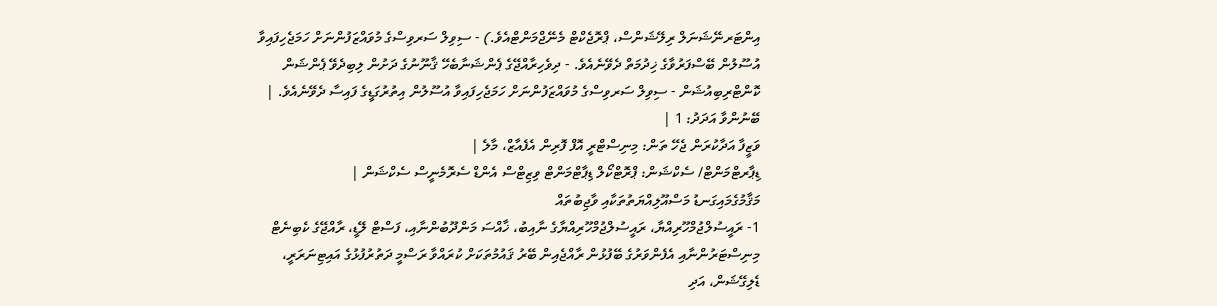އިންޓަރނޭޝަނަލް ރިލޭޝަންސް، ޕްރޮޖެކްޓް މެނޭޖްމަންޓްއެވެ.) - ސިވިލް ސަރވިސްގެ މުވައްޒަފުންނަށް ހަމަޖެހިފައިވާ އުސޫލުން ބޭސްފަރުވާގެ ޚިދުމަތް ދެވޭނެއެވެ. - ދިވެހިރާއްޖޭގެ ޕެންޝަނާބެހޭ ޤާނޫނުގެ ދަށުން ލިބިދެވޭ ޕެންޝަން ކޮންޓްރިބިއުޝަން - ސިވިލް ސަރވިސްގެ މުވައްޒަފުންނަށް ހަމަޖެހިފައިވާ އުސޫލުން އިތުރުގަޑީގެ ފައިސާ ދެވޭނެއެވެ. |
ބޭނުންވާ އަދަދު: 1 |
ވަޒީފާ އަދާކުރަން ޖެހޭ ތަން: މިނިސްޓްރީ އޮފް ފޮރިން އެފެއާޒް، މާލެ |
ޑިޕާރޓްމަންޓް/ ސެކްޝަން: ޕްރޮޓްކޯލް ޑިޕާޓްމަންޓް ވިޒިޓްސް އެންޑް ސެރޮމެނީސް ސެކްޝަން |
މަޤާމުގެމައިގަނޑު މަސްއޫލިއްޔަތުތަކާއި ވާޖިބުތައް
1- ރައީސުލްޖުމްހޫރިއްޔާ، ރައީސުލްޖުމްހޫރިއްޔާގެ ނާއިބު، ޚާއްސަ މަންދޫބުންނާއި، ފަސްޓް ލޭޑީ، ރާއްޖޭގެ ކެބިނެޓް މިނިސްޓަރުންނާއި އެފެންވަރުގެ ބޭފުޅުން ރާއްޖެއިން ބޭރު ޤައުމުތަކަށް ކުރައްވާ ރަސްމީ ދަތުރުފުޅުގެ އައިޓިނަރަރީ، ޑެލިގޭޝަން، އަދި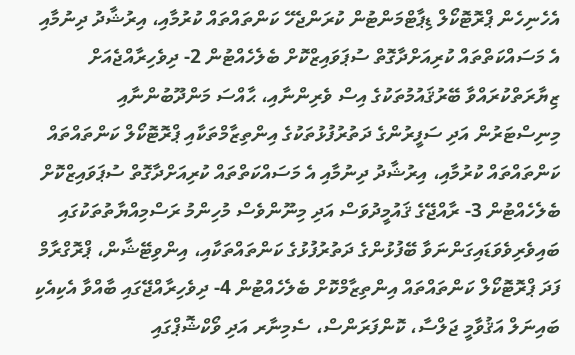އެހެނިހެން ޕްރޮޓޮކޯލް ޑިޕާޓްމަންޓުން ކުރަންޖެހޭ ކަންތައްތައް ކުރުމާއި، އިރުޝާދު ދިނުމާއި އެ މަސައްކަތްތައް ކުރިއަށްދާގޮތް ސުޕަވައިޒްކޮށް ބެލެހެއްޓުން 2- ދިވެހިރާއްޖެއަށް ޒިޔާރަތްކުރައްވާ ބޭރުޤައުމުތަކުގެ އިސް ވެރިންނާއި، ޙާއްސަ މަންދޫބުންނާއި މިނިސްޓަރުން އަދި ސަފީރުންގެ ދަތުރުފުޅުތަކުގެ އިންތިޒާމްތަކާއި ޕްރޮޓޮކޯލް ކަންތައްތައް ކަންތައްތައް ކުރުމާއި، އިރުޝާދު ދިނުމާއި އެ މަސައްކަތްތައް ކުރިއަށްދާގޮތް ސުޕަވައިޒްކޮށް ބެލެހެއްޓުން 3- ރާއްޖޭގެ ޤައުމީދުވަސް އަދި މިނޫންވެސް މުހިންމު ރަސްމިއްޔާތުތަކުގައި ބައިވެރިވެވަޑައިގަންނަވާ ބޭފުޅުންގެ ދަތުރުފުޅުގެ ކަންތައްތަކާއި، އިންވިޓޭޝާން، ޕްރޮގްރާމް ފަދަ ޕްރޮޓޮކޯލް ކަންތައްތައް އިންތިޒާމްކޮށް ބެލެހެއްޓުން 4- ދިވެހިރާއްޖޭގައި ބާއްވާ އެކިއެކި ބައިނަލް އަޤުވާމީ ޖަލްސާ، ކޮންފަރަންސް، ސެމިނާރ އަދި ވޯކްޝޮޕްގައި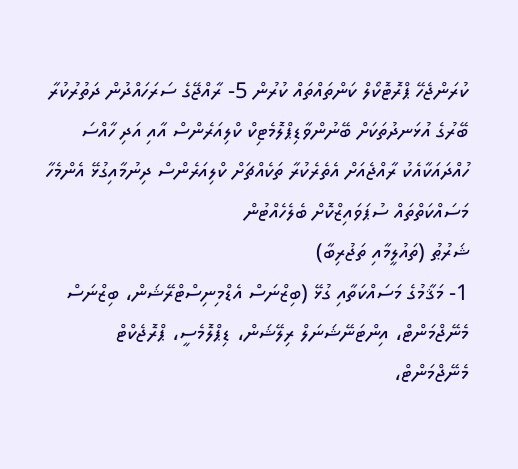ކުރަންޖެހޭ ޕްރޮޓޮކޯލް ކަންތައްތައް ކުރުން 5- ރާއްޖޭގެ ސަރަހައްދުން ދަތުރުކުރާ ބޭރުގެ އުޅަނދުތަކަށް ބޭނުންވާޑިޕްލޮމެޓިކް ކްލިއަރެންސް އާއި އަދި ހާއްސަ ހުއްދައަކާއެކު ރާއްޖެއަށް އެތެރެކުރާ ތަކެއްޗަށް ކްލިއަރެންސް ދިނުމާއިގުޅޭ އެންމެހާ މަސައްކަތްތައް ސުޕަވައިޒްކޮށް ބެލެހެއްޓުން
ޝަރުޠު (ތައުލީމާއި ތަޖުރިބާ)
1- މަޤާމުގެ މަސައްކަތާއި ގުޅޭ (ބިޒްނަސް އެޑްމިނިސްޓްރޭޝަން، ބިޒްނަސް މެނޭޖްމަންޓް، އިންޓަނޭޝަނަލް ރިލޭޝަން، ޑިޕްލޮމެސީ، ޕްރޮޖެކްޓް މެނޭޖްމަންޓް،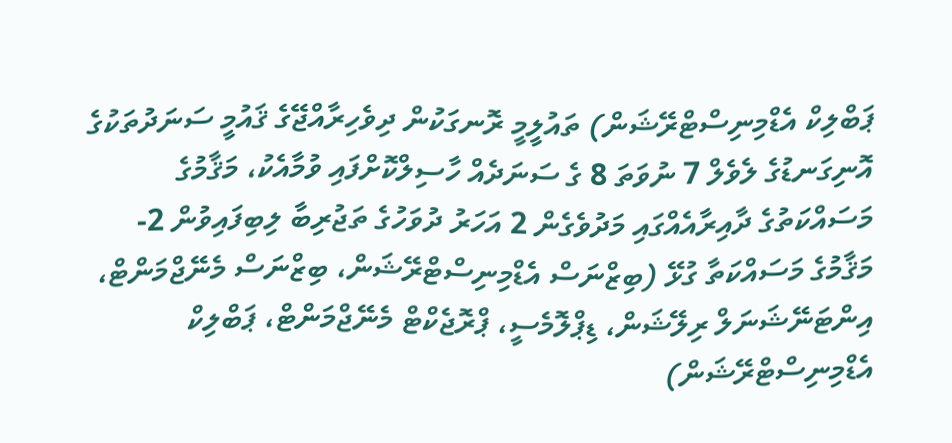ޕަބްލިކް އެޑްމިނިސްޓްރޭޝަން) ތައުލީމީ ރޮނގަކުން ދިވެހިރާއްޖޭގެ ޤައުމީ ސަނަދުތަކުގެ އޮނިގަނޑުގެ ލެވެލް 7 ނުވަތަ 8 ގެ ސަނަދެއް ހާސިލްކޮށްފައި ވުމާއެކު، މަޤާމުގެ މަސައްކަތުގެ ދާއިރާއެއްގައި މަދުވެގެން 2 އަހަރު ދުވަހުގެ ތަޖުރިބާ ލިބިފައިވުން 2- މަޤާމުގެ މަސައްކަތާ ގުޅޭ (ބިޒްނަސް އެޑްމިނިސްޓްރޭޝަން، ބިޒްނަސް މެނޭޖްމަންޓް، އިންޓަނޭޝަނަލް ރިލޭޝަން، ޑިޕްލޮމެސީ، ޕްރޮޖެކްޓް މެނޭޖްމަންޓް، ޕަބްލިކް އެޑްމިނިސްޓްރޭޝަން)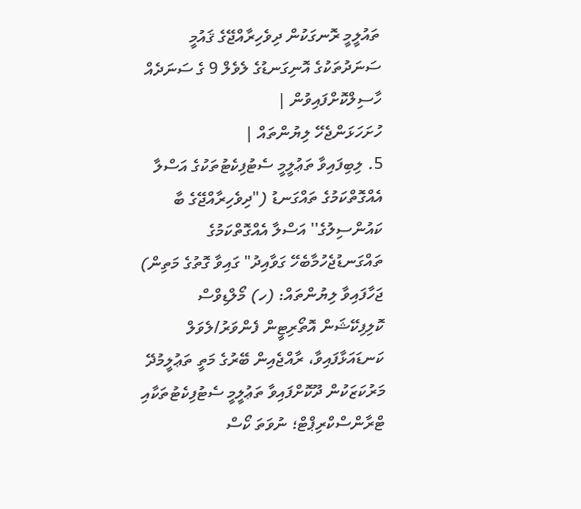ތައުލީމީ ރޮނގަކުން ދިވެހިރާއްޖޭގެ ޤައުމީ ސަނަދުތަކުގެ އޮނިގަނޑުގެ ލެވެލް 9 ގެ ސަނަދެއް ހާސިލްކޮށްފައިވުން |
ހުށަހަޅަންޖެހޭ ލިޔުންތައް |
5. ލިބިފައިވާ ތަޢުލީމީ ސެޓުފިކެޓުތަކުގެ އަސްލާ އެއްގޮތްކަމުގެ ތައްގަނޑު ("ދިވެހިރާއްޖޭގެ ބާ ކައުންސިލުގެ'' އަސްލާ އެއްގޮތްކަމުގެ ތައްގަނޑުޖެހުމާބެހޭ ގަވާއިދު" ގައިވާ ގޮތުގެ މަތިން) ޖަހާފައިވާ ލިޔުންތައް: (ހ) މޯލްޑިވްސް ކޮލިފިކޭޝަން އޮތޯރިޓީން ފެންވަރު/ލެވަލް ކަނޑައަޅާފައިވާ، ރާއްޖެއިން ބޭރުގެ މަތީ ތަޢުލީމުދޭ މަރުކަޒަކުން ދޫކޮށްފައިވާ ތަޢުލީމީ ސެޓުފިކެޓުތަކާއި ޓްރާންސްކްރިޕްޓް؛ ނުވަތަ ކޯސް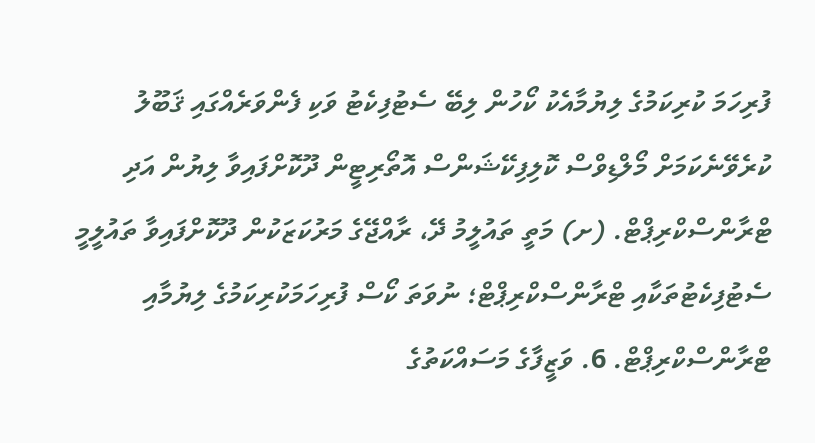ފުރިހަމަ ކުރިކަމުގެ ލިޔުމާއެކު ކޯހުން ލިބޭ ސެޓުފިކެޓު ވަކި ފެންވަރެއްގައި ޤަބޫލު ކުރެވޭނެކަމަށް މޯލްޑިވްސް ކޮލިފިކޭޝަންސް އޮތޯރިޓީން ދޫކޮށްފައިވާ ލިޔުން އަދި ޓްރާންސްކްރިޕްޓް. (ށ) މަތީ ތައުލީމު ދޭ، ރާއްޖޭގެ މަރުކަޒަކުން ދޫކޮށްފައިވާ ތައުލީމީ ސެޓުފިކެޓުތަކާއި ޓްރާންސްކްރިޕްޓް؛ ނުވަތަ ކޯސް ފުރިހަމަކުރިކަމުގެ ލިޔުމާއި ޓްރާންސްކްރިޕްޓް. 6. ވަޒީފާގެ މަސައްކަތުގެ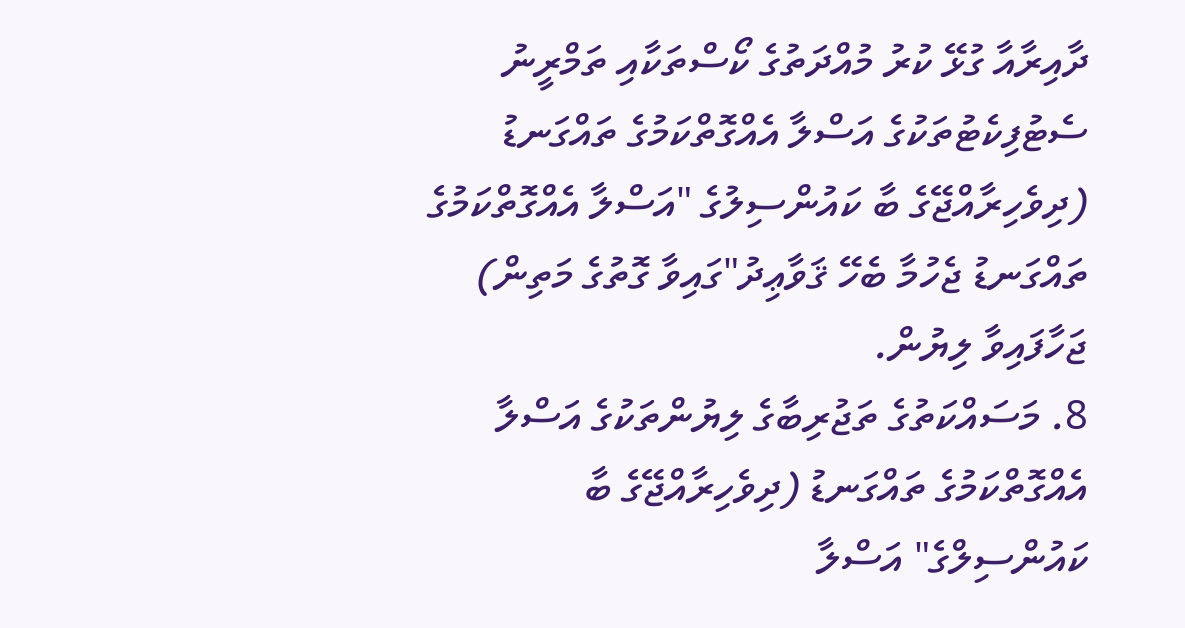ދާއިރާއާ ގުޅޭ ކުރު މުއްދަތުގެ ކޯސްތަކާއި ތަމްރީނު ސެޓުފިކެޓުތަކުގެ އަސްލާ އެއްގޮތްކަމުގެ ތައްގަނޑު (ދިވެހިރާއްޖޭގެ ބާ ކައުންސިލުގެ "އަސްލާ އެއްގޮތްކަމުގެ ތައްގަނޑު ޖެހުމާ ބެހޭ ޤަވާޢިދު"ގައިވާ ގޮތުގެ މަތިން) ޖަހާފައިވާ ލިޔުން.
8. މަސައްކަތުގެ ތަޖުރިބާގެ ލިޔުންތަކުގެ އަސްލާ އެއްގޮތްކަމުގެ ތައްގަނޑު (ދިވެހިރާއްޖޭގެ ބާ ކައުންސިލްގެ" އަސްލާ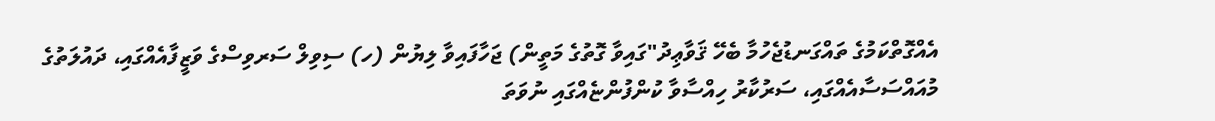އެއްގޮތްކަމުގެ ތައްގަނޑުޖެހުމާ ބެހޭ ޤަވާޢިދު"ގައިވާ ގޮތުގެ މަތީން) ޖަހާފައިވާ ލިޔުން (ހ) ސިވިލް ސަރވިސްގެ ވަޒީފާއެއްގައި، ދައުލަތުގެ މުއައްސަސާއެއްގައި، ސަރުކާރު ހިއްސާވާ ކުންފުންޏެއްގައި ނުވަތަ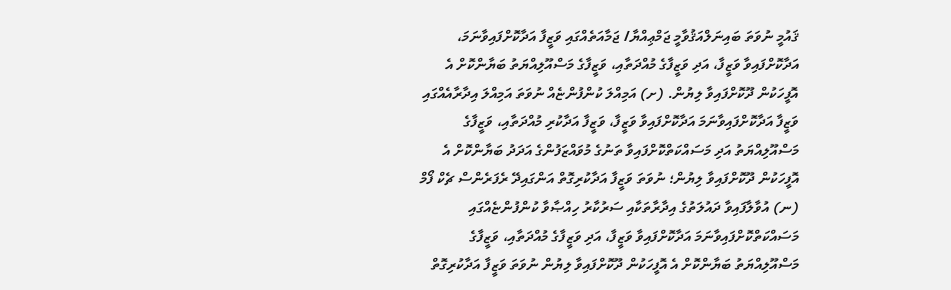ޤައުމީ ނުވަތަ ބައިނަލްއަޤުވާމީ ޖަމްޢިއްޔާ/ ޖަމާއަތެއްގައި ވަޒީފާ އަދާކޮށްފައިވާނަމަ، އަދާކޮށްފައިވާ ވަޒީފާ، އަދި ވަޒީފާގެ މުއްދަތާއި، ވަޒީފާގެ މަސްއޫލިއްޔަތު ބަޔާންކޮށް އެ އޮފީހަކުން ދޫކޮށްފައިވާ ލިޔުން. (ށ) އަމިއްލަ ކުންފުންޏެއް ނުވަތަ އަމިއްލަ އިދާރާއެއްގައި ވަޒީފާ އަދާކޮށްފައިވާނަމަ އަދާކޮށްފައިވާ ވަޒީފާ، ވަޒީފާ އަދާކުރި މުއްދަތާއި، ވަޒީފާގެ މަސްއޫލިއްޔަތު އަދި މަސައްކަތްކޮށްފައިވާ ތަނުގެ މުވައްޒަފުންގެ އަދަދު ބަޔާންކޮށް އެ އޮފީހަކުން ދޫކޮށްފައިވާ ލިޔުން؛ ނުވަތަ ވަޒީފާ އަދާކުރިގޮތް އަންގައިދޭ ރެފަރެންސް ޗެކް ފޯމް (ނ) އުވާލާފައިވާ ދައުލަތުގެ އިދާރާތަކާއި ސަރުކާރު ހިއްޞާވާ ކުންފުންޏެއްގައި މަސައްކަތްކޮށްފައިވާނަމަ އަދާކޮށްފައިވާ ވަޒީފާ، އަދި ވަޒީފާގެ މުއްދަތާއި، ވަޒީފާގެ މަސްއޫލިއްޔަތު ބަޔާންކޮށް އެ އޮފީހަކުން ދޫކޮށްފައިވާ ލިޔުން ނުވަތަ ވަޒީފާ އަދާކުރިގޮތް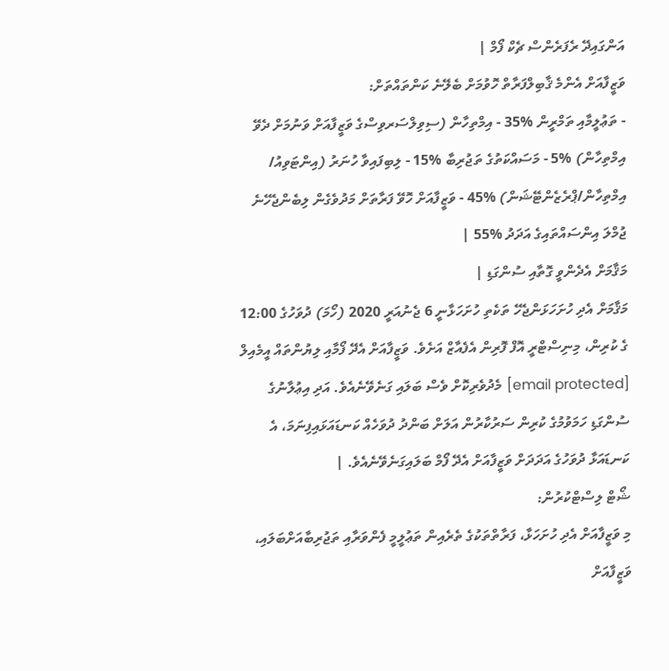އަންގައިދޭ ރެފަރެންސް ޗެކް ފޯމް |
ވަޒީފާއަށް އެންމެ ޤާބިލްފަރާތް ހޮވުމަށް ބެލޭނެ ކަންތައްތަށް:
- ތަޢުލީމާއި ތަމްރީން %35 - އިމްތިހާން (ސިވިލްސަރވިސްގެ ވަޒީފާއަށް ވަނުމަށް ދެވޭ އިމްތިހާން) %5 - މަސައްކަތުގެ ތަޖުރިބާ %15 - ލިބިފައިވާ ހުނަރު (އިންޓަވިއު/ އިމްތިހާން/ޕްރެޒެންޓޭޝަން) %45 - ވަޒީފާއަށް ހޮވޭ ފަރާތަށް މަދުވެގެން ލިބެންޖެހޭނެ ޖުމްލަ އިންސައްތައިގެ އަދަދު %55 |
މަޤާމަށް އެދެންވީ ގޮތާއި ސުންގަޑި |
މަޤާމަށް އެދި ހުށަހަޅަންޖެހޭ ތަކެތި ހުށަހަޅާނީ 6 ޖެނުއަރީ 2020 (ހޯމަ) ދުވަހުގެ 12:00 ގެ ކުރިން، މިނިސްޓްރީ އޮފް ފޮރިން އެފެއާޒް އަށެވެ. ވަޒީފާއަށް އެދޭ ފޯމާއި ލިޔުންތައް އީމެއިލް [email protected] މެދުވެރިކޮށް ވެސް ބަލައި ގަނެވޭނެއެވެ. އަދި އިޢުލާނުގެ ސުންގަޑި ހަމަވުމުގެ ކުރިން ސަރުކާރުން އަލަށް ބަންދު ދުވަހެއް ކަނޑައަޅައިފިނަމަ، އެ ކަނޑައަޅާ ދުވަހުގެ އަދަދަށް ވަޒީފާއަށް އެދޭ ފޯމް ބަލައިގަނެވޭނެއެވެ. |
ޝޯޓް ލިސްޓްކުރުން:
މި ވަޒީފާއަށް އެދި ހުށަހަޅާ، ފަރާތްތަކުގެ ތެރެއިން ތަޢުލީމީ ފެންވަރާއި ތަޖުރިބާއަށްބަލައި، ވަޒީފާއަށް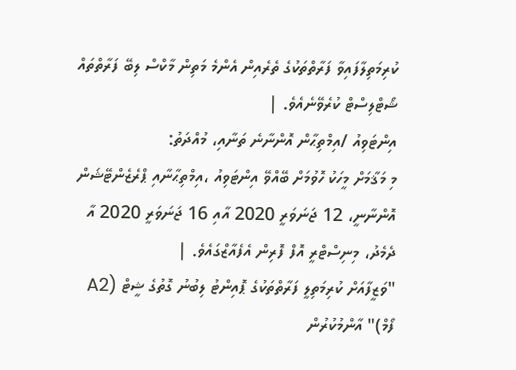ކުރިމަތިލާފައިވާ ފަރާތްތަކުގެ ތެރެއިން އެންމެ މަތިން މާކްސް ލިބޭ ފަރާތްތައް ޝޯޓްލިސްޓް ކުރެވޭނެއެވެ. |
އިންޓަވިއު /އިމްތިޙާން އޮންނާނެ ތަނާއި، މުއްދަތު:
މި މަޤާމަށް މީހަކު ހޮވުމަށް ބޭއްވޭ އިންޓަވިއު ،އިމްތިޙާނާއި ޕްރެޒެންޓޭޝަން އޮންނާނީ، 12 ޖަނަވަރީ 2020 އާއި 16 ޖަނަވަރީ 2020 އާ ދެމެދު، މިނިސްޓްރީ އޮފް ފޮރިން އެފެއާޒްގައެވެ. |
"ވަޒީފާއަށް ކުރިމަތިލީ ފަރާތްތަކުގެ ޕޮއިންޓު ލިބުނު ގޮތުގެ ޝީޓް (A2 ފޯމް)" އާންމުކުރުން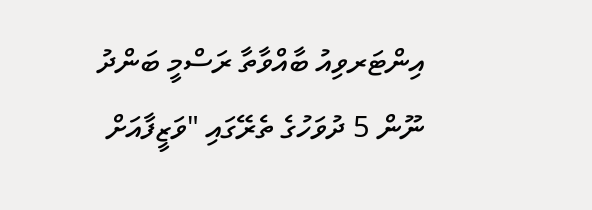އިންޓަރވިއު ބާއްވާތާ ރަސްމީ ބަންދު ނޫން 5 ދުވަހުގެ ތެރޭގައި "ވަޒީފާއަށް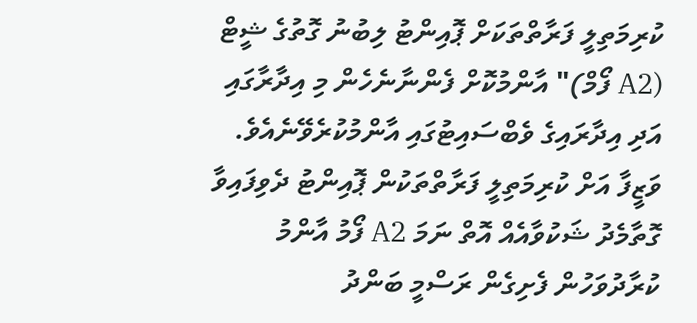ކުރިމަތިލީ ފަރާތްތަކަށް ޕޮއިންޓު ލިބުނު ގޮތުގެ ޝީޓް (A2 ފޯމް)" އާންމުކޮށް ފެންނާނެހެން މި އިދާރާގައި އަދި އިދާރައިގެ ވެބްސައިޓުގައި އާންމުކުރެވޭނެއެވެ. ވަޒީފާ އަށް ކުރިމަތިލީ ފަރާތްތަކުން ޕޮއިންޓު ދެވިފައިވާ ގޮތާމެދު ޝަކުވާއެއް އޮތް ނަމަ A2 ފޯމު އާންމު ކުރާދުވަހުން ފެށިގެން ރަސްމީ ބަންދު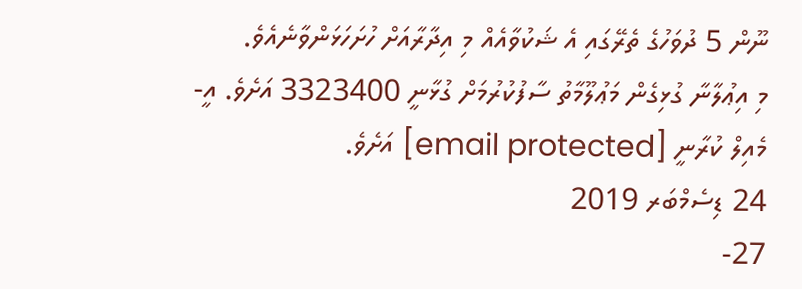ނޫން 5 ދުވަހުގެ ތެރޭގައި އެ ޝަކުވާއެއް މި އިދާރާއަށް ހުށަހަޅަންވާނެއެވެ.
މި އިޢުލާނާ ގުޅިގެން މަޢުލޫމާތު ސާފުކުރުމަށް ގުޅާނީ 3323400 އަށެވެ. އީ-މެއިލް ކުރާނީ [email protected] އަށެވެ.
24 ޑިސެމްބަރ 2019
27-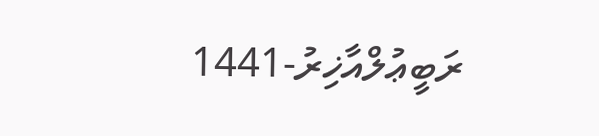ރަބީޢުލްއާޚިރު-1441